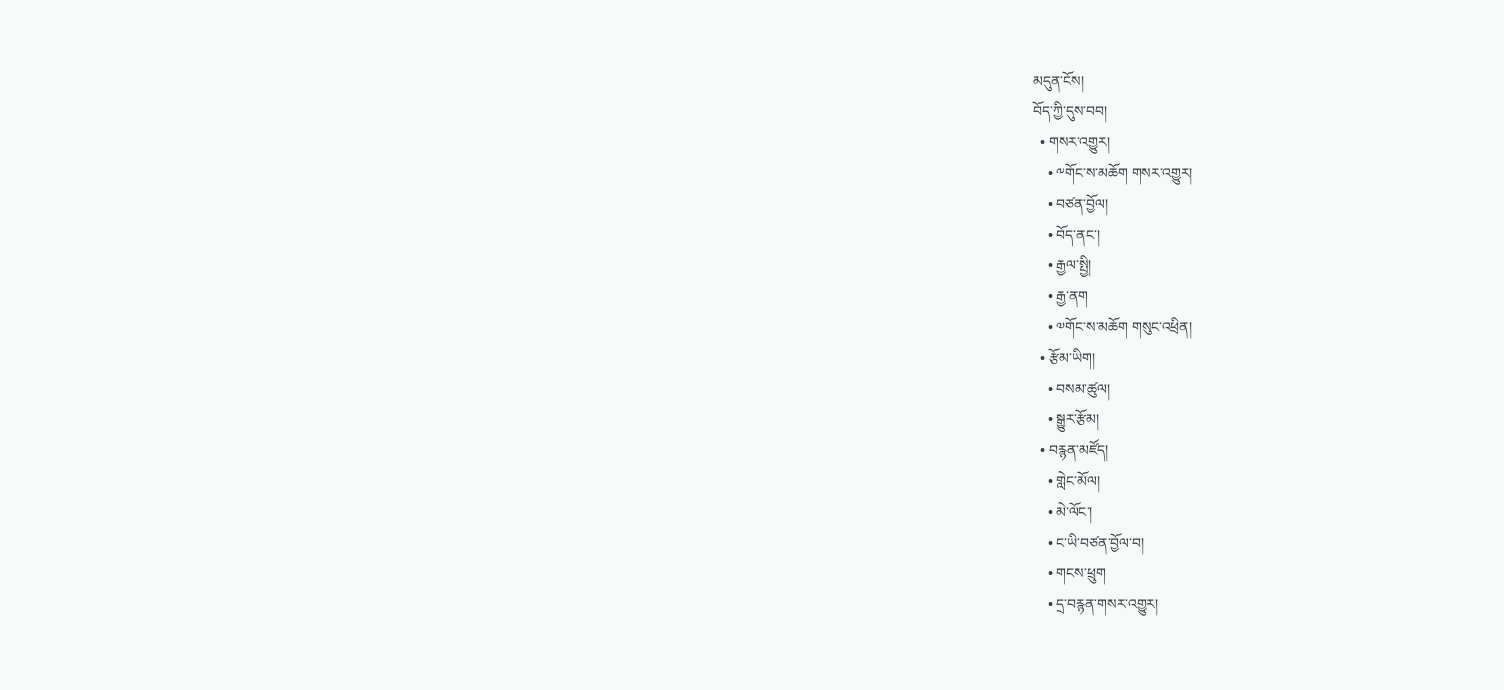མདུན་ངོས།
བོད་ཀྱི་དུས་བབ།
  • གསར་འགྱུར།
    • ༸གོང་ས་མཆོག གསར་འགྱུར།
    • བཙན་བྱོལ།
    • བོད་ནང་།
    • རྒྱལ་སྤྱི།
    • རྒྱ་ནག
    • ༧གོང་ས་མཆོག གསུང་འཕྲིན།
  • རྩོམ་ཡིག།
    • བསམ་ཚུལ།
    • སྒྱུར་རྩོམ།
  • བརྙན་མཛོད།
    • གླེང་མོལ།
    • མེ་ལོང་།
    • ང་ཡི་བཙན་བྱོལ་བ།
    • གངས་ཕྲུག
    • དྲ་བརྙན་གསར་འགྱུར།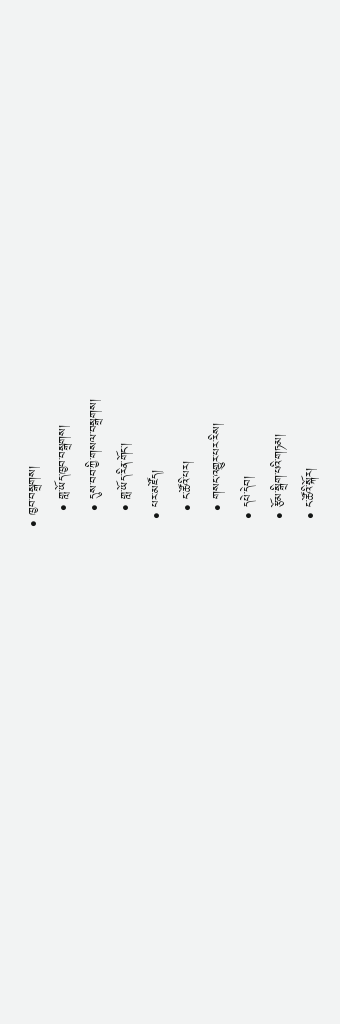• ཁྱབ་བསྒྲགས།
    • གླ་ཡོད་ཁྱབ་བསྒྲགས།
    • དུས་བབ་ཀྱི་གསལ་བསྒྲགས།
    • གླ་ཡོད་རིན་གོང་།
  • པར་མཛོད།
    • ང་ཚོའི་པར།
    • གསང་འགྱུར་པར་རིས།
  • དཔེ་དེབ།
  • རྩོམ་སྒྲིག་པའི་གཏམ།
  • ང་ཚོའི་སྐོར།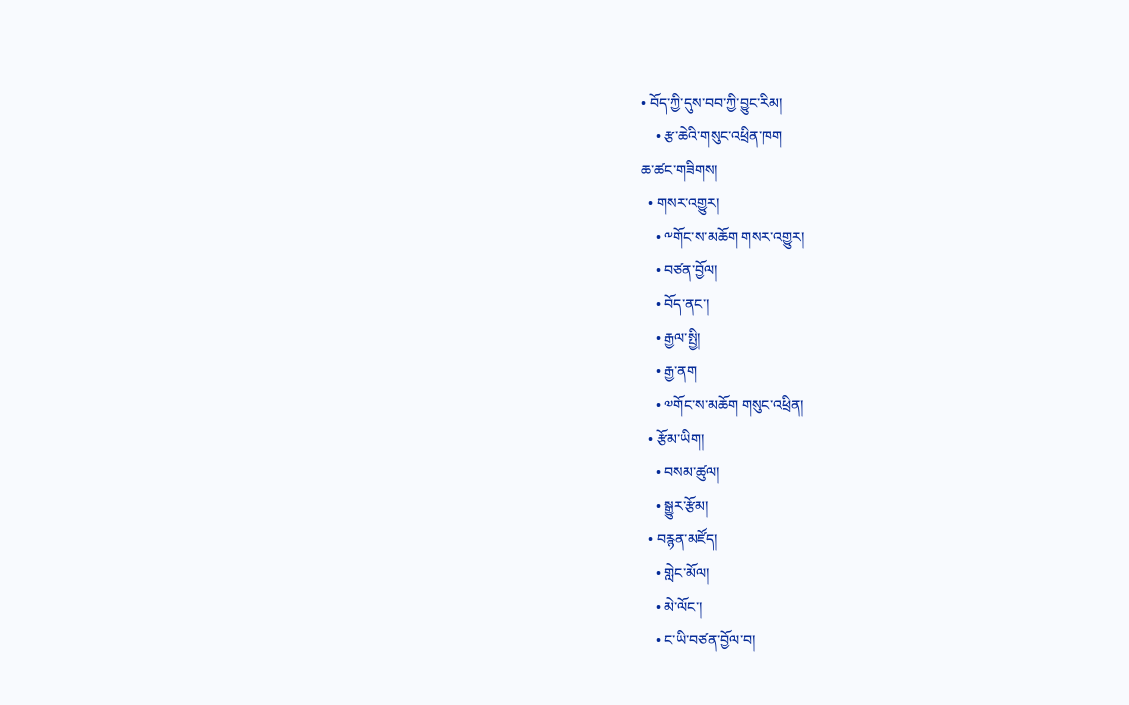• བོད་ཀྱི་དུས་བབ་ཀྱི་བྱུང་རིམ།
    • རྩ་ཆེའི་གསུང་འཕྲིན་ཁག
ཆ་ཚང་གཟིགས།
  • གསར་འགྱུར།
    • ༸གོང་ས་མཆོག གསར་འགྱུར།
    • བཙན་བྱོལ།
    • བོད་ནང་།
    • རྒྱལ་སྤྱི།
    • རྒྱ་ནག
    • ༧གོང་ས་མཆོག གསུང་འཕྲིན།
  • རྩོམ་ཡིག།
    • བསམ་ཚུལ།
    • སྒྱུར་རྩོམ།
  • བརྙན་མཛོད།
    • གླེང་མོལ།
    • མེ་ལོང་།
    • ང་ཡི་བཙན་བྱོལ་བ།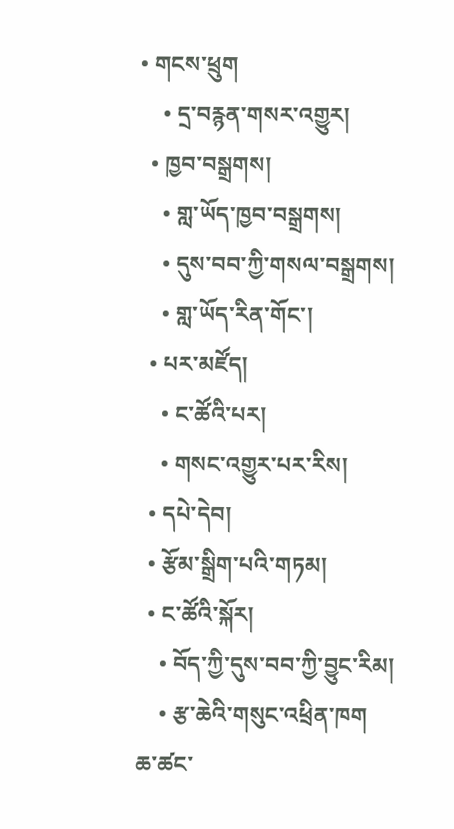• གངས་ཕྲུག
    • དྲ་བརྙན་གསར་འགྱུར།
  • ཁྱབ་བསྒྲགས།
    • གླ་ཡོད་ཁྱབ་བསྒྲགས།
    • དུས་བབ་ཀྱི་གསལ་བསྒྲགས།
    • གླ་ཡོད་རིན་གོང་།
  • པར་མཛོད།
    • ང་ཚོའི་པར།
    • གསང་འགྱུར་པར་རིས།
  • དཔེ་དེབ།
  • རྩོམ་སྒྲིག་པའི་གཏམ།
  • ང་ཚོའི་སྐོར།
    • བོད་ཀྱི་དུས་བབ་ཀྱི་བྱུང་རིམ།
    • རྩ་ཆེའི་གསུང་འཕྲིན་ཁག
ཆ་ཚང་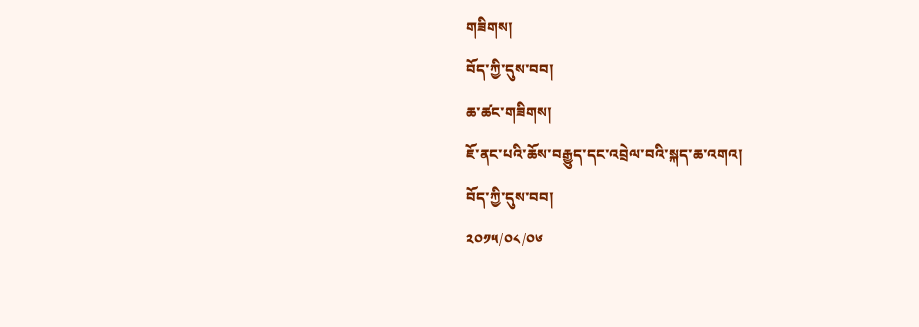གཟིགས།
བོད་ཀྱི་དུས་བབ།
ཆ་ཚང་གཟིགས།
ཇོ་ནང་པའི་ཆོས་བརྒྱུད་དང་འབྲེལ་བའི་སྐད་ཆ་འགའ།
བོད་ཀྱི་དུས་བབ།
༢༠༡༥/༠༨/༠༦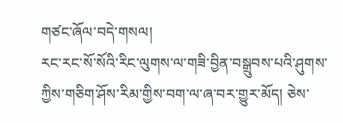གཙང་ཞོལ་བདེ་གསལ།
རང་རང་སོ་སོའི་རིང་ལུགས་ལ་གཟི་བྱིན་བསྒྲུབས་པའི་ཤུགས་ཀྱིས་གཅིག་ཤོས་རིམ་གྱིས་བག་ལ་ཞ་བར་གྱུར་མོད། ཅེས་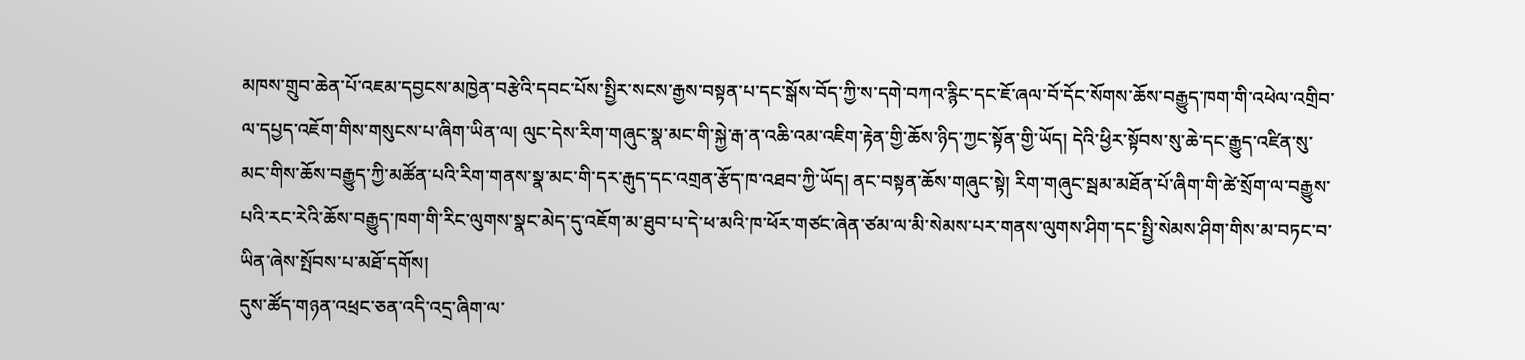མཁས་གྲུབ་ཆེན་པོ་འཇམ་དབྱངས་མཁྱེན་བརྩེའི་དབང་པོས་སྤྱིར་སངས་རྒྱས་བསྟན་པ་དང་སྒོས་བོད་ཀྱི་ས་དགེ་བཀའ་རྙིང་དང་ཇོ་ཞལ་བོ་དོང་སོགས་ཆོས་བརྒྱུད་ཁག་གི་འཕེལ་འགྲིབ་ལ་དཔྱད་འཇོག་གིས་གསུངས་པ་ཞིག་ཡིན་ལ། ལུང་དེས་རིག་གཞུང་སྣ་མང་གི་སྐྱེ་རྒ་ན་འཆི་འམ་འཇིག་རྟེན་གྱི་ཆོས་ཉིད་ཀྱང་སྟོན་གྱི་ཡོད། དེའི་ཕྱིར་སྟོབས་སུ་ཆེ་དང་རྒྱུད་འཛིན་སུ་མང་གིས་ཆོས་བརྒྱུད་ཀྱི་མཚོན་པའི་རིག་གནས་སྣ་མང་གི་དར་རྒུད་དང་འགྲན་རྩོད་ཁ་འཐབ་ཀྱི་ཡོད། ནང་བསྟན་ཆོས་གཞུང་སྟེ། རིག་གཞུང་སྦམ་མཐོན་པོ་ཞིག་གི་ཚེ་སྲོག་ལ་བརྒྱུས་པའི་རང་རེའི་ཆོས་བརྒྱུད་ཁག་གི་རིང་ལུགས་སྣང་མེད་དུ་འཇོག་མ་ཐུབ་པ་དེ་ཕ་མའི་ཁ་ཕོར་གཙང་ཞེན་ཙམ་ལ་མི་སེམས་པར་གནས་ལུགས་ཤིག་དང་སྤྱི་སེམས་ཤིག་གིས་མ་བཏང་བ་ཡིན་ཞེས་སྤོབས་པ་མཐོ་དགོས།
དུས་ཚོད་གཉན་འཕྲང་ཅན་འདི་འདྲ་ཞིག་ལ་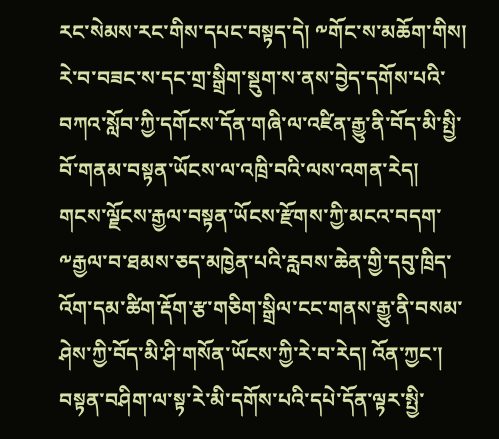རང་སེམས་རང་གིས་དཔང་བསྟད་དེ། ༸གོང་ས་མཆོག་གིས། རེ་བ་བཟང་ས་དང་གྲ་སྒྲིག་སྡུག་ས་ནས་བྱེད་དགོས་པའི་བཀའ་སློབ་ཀྱི་དགོངས་དོན་གཞི་ལ་འཛིན་རྒྱུ་ནི་བོད་མི་སྤྱི་བོ་གནམ་བསྟན་ཡོངས་ལ་འཁྲི་བའི་ལས་འགན་རེད། གངས་ལྗོངས་རྒྱལ་བསྟན་ཡོངས་རྫོགས་ཀྱི་མངའ་བདག་༸རྒྱལ་བ་ཐམས་ཅད་མཁྱེན་པའི་རླབས་ཆེན་གྱི་དབུ་ཁྲིད་འོག་དམ་ཚིག་རྡོག་རྩ་གཅིག་སྒྲིལ་ངང་གནས་རྒྱུ་ནི་བསམ་ཤེས་ཀྱི་བོད་མི་ཤི་གསོན་ཡོངས་ཀྱི་རེ་བ་རེད། འོན་ཀྱང་། བསྟན་བཤིག་ལ་སྟ་རེ་མི་དགོས་པའི་དཔེ་དོན་ལྟར་སྤྱི་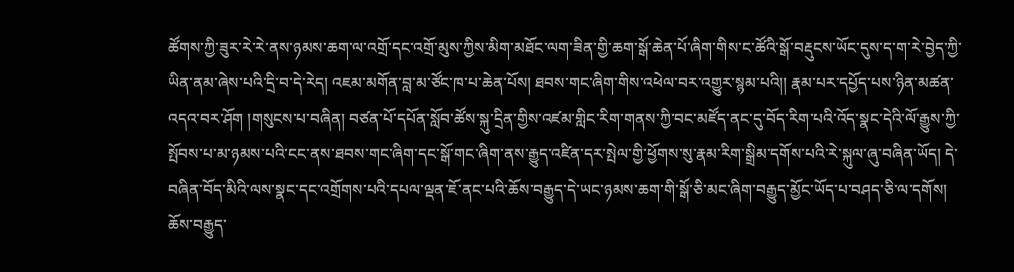ཚོགས་ཀྱི་ཟུར་རེ་རེ་ནས་ཉམས་ཆག་ལ་འགྲོ་དང་འགྲོ་མུས་ཀྱིས་མིག་མཐོང་ལག་ཟིན་གྱི་ཆག་སྒོ་ཆེན་པོ་ཞིག་གིས་ང་ཚོའི་སྒོ་བརྡུངས་ཡོང་དུས་ད་ག་རེ་བྱེད་ཀྱི་ཡིན་ནམ་ཞེས་པའི་དྲི་བ་དེ་རེད། འཇམ་མགོན་བླ་མ་ཙོང་ཁ་པ་ཆེན་པོས། ཐབས་གང་ཞིག་གིས་འཕེལ་བར་འགྱུར་སྙམ་པའི།། རྣམ་པར་དཔྱོད་པས་ཉིན་མཚན་འདའ་བར་ཤོག །གསུངས་པ་བཞིན། བཙན་པོ་དཔོན་སློབ་ཚོས་སྐུ་དྲིན་གྱིས་འཛམ་གླིང་རིག་གནས་ཀྱི་བང་མཛོད་ནང་དུ་བོད་རིག་པའི་འོད་སྣང་དེའི་ལོ་རྒྱུས་ཀྱི་སྤོབས་པ་མ་ཉམས་པའི་ངང་ནས་ཐབས་གང་ཞིག་དང་སྒོ་གང་ཞིག་ནས་རྒྱུད་འཛིན་དར་སྤེལ་གྱི་ཕྱོགས་སུ་རྣམ་རིག་སྒྲིམ་དགོས་པའི་རེ་སྐུལ་ཞུ་བཞིན་ཡོད། དེ་བཞིན་བོད་མིའི་ལས་སྣང་དང་འགྲོགས་པའི་དཔལ་ལྡན་ཇོ་ནང་པའི་ཆོས་བརྒྱུད་དེ་ཡང་ཉམས་ཆག་གི་སྒོ་ཅི་མང་ཞིག་བརྒྱུད་མྱོང་ཡོད་པ་བཤད་ཅི་ལ་དགོས། ཆོས་བརྒྱུད་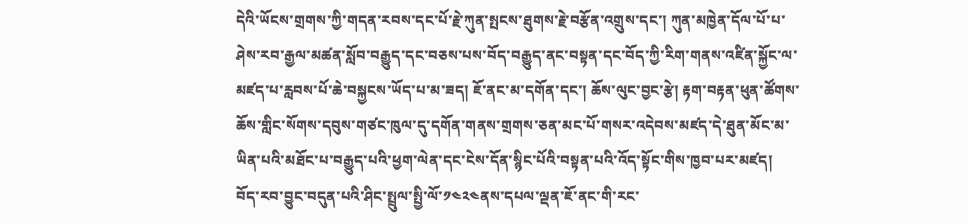དེའི་ཡོངས་གྲགས་ཀྱི་གདན་རབས་དང་པོ་རྗེ་ཀུན་སྤངས་ཐུགས་རྗེ་བརྩོན་འགྲུས་དང་། ཀུན་མཁྱེན་དོལ་པོ་པ་ཤེས་རབ་རྒྱལ་མཚན་སློབ་བརྒྱུད་དང་བཅས་པས་བོད་བརྒྱུད་ནང་བསྟན་དང་བོད་ཀྱི་རིག་གནས་འཛིན་སྐྱོང་ལ་མཛད་པ་རླབས་པོ་ཆེ་བསྐྱངས་ཡོད་པ་མ་ཟད། ཇོ་ནང་མ་དགོན་དང་། ཆོས་ལུང་བྱང་རྩེ། རྟག་བརྟན་ཕུན་ཚོགས་ཆོས་གླིང་སོགས་དབུས་གཙང་ཁུལ་དུ་དགོན་གནས་གྲགས་ཅན་མང་པོ་གསར་འདེབས་མཛད་དེ་ཐུན་མོང་མ་ཡིན་པའི་མཐོང་པ་བརྒྱུད་པའི་ཕྱག་ལེན་དང་ངེས་དོན་སྙིང་པོའི་བསྟན་པའི་འོད་སྟོང་གིས་ཁྱབ་པར་མཛད།
བོད་རབ་བྱུང་བདུན་པའི་ཤིང་སྤྲུལ་སྤྱི་ལོ་༡༤༢༤ནས་དཔལ་ལྡན་ཇོ་ནང་གི་རང་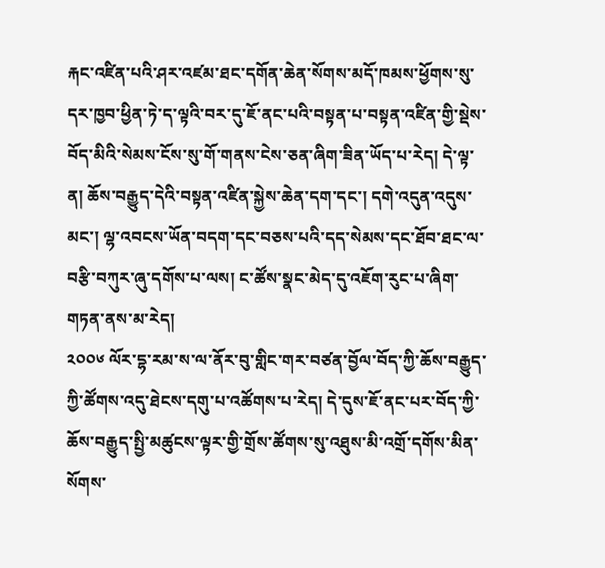རྐང་འཛིན་པའི་ཤར་འཛམ་ཐང་དགོན་ཆེན་སོགས་མདོ་ཁམས་ཕྱོགས་སུ་དར་ཁྱབ་ཕྱིན་ཏེ་ད་ལྟའི་བར་དུ་ཇོ་ནང་པའི་བསྟན་པ་བསྟན་འཛིན་གྱི་སྡེས་བོད་མིའི་སེམས་ངོས་སུ་གོ་གནས་ངེས་ཅན་ཞིག་ཟིན་ཡོད་པ་རེད། དེ་ལྟ་ན། ཆོས་བརྒྱུད་དེའི་བསྟན་འཛིན་སྐྱེས་ཆེན་དག་དང་། དགེ་འདུན་འདུས་མང་། ལྷ་འབངས་ཡོན་བདག་དང་བཅས་པའི་དད་སེམས་དང་ཐོབ་ཐང་ལ་བརྩི་བཀུར་ཞུ་དགོས་པ་ལས། ང་ཚོས་སྣང་མེད་དུ་འཇོག་རུང་པ་ཞིག་གཏན་ནས་མ་རེད།
༢༠༠༦ ལོར་དྷ་རམ་ས་ལ་ནོར་བུ་གླིང་གར་བཙན་བྱོལ་བོད་ཀྱི་ཆོས་བརྒྱུད་ཀྱི་ཚོགས་འདུ་ཐེངས་དགུ་པ་འཚོགས་པ་རེད། དེ་དུས་ཇོ་ནང་པར་བོད་ཀྱི་ཆོས་བརྒྱུད་སྤྱི་མཚུངས་ལྟར་གྱི་གྲོས་ཚོགས་སུ་འཐུས་མི་འགྲོ་དགོས་མིན་སོགས་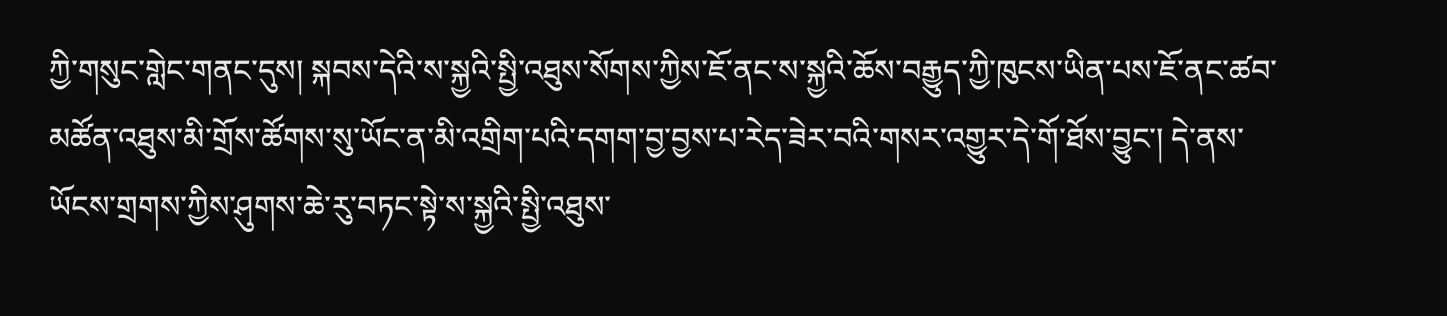ཀྱི་གསུང་གླེང་གནང་དུས། སྐབས་དེའི་ས་སྐྱའི་སྤྱི་འཐུས་སོགས་ཀྱིས་ཇོ་ནང་ས་སྐྱའི་ཆོས་བརྒྱུད་ཀྱི་ཁུངས་ཡིན་པས་ཇོ་ནང་ཚབ་མཚོན་འཐུས་མི་གྲོས་ཚོགས་སུ་ཡོང་ན་མི་འགྲིག་པའི་དགག་བྱ་བྱས་པ་རེད་ཟེར་བའི་གསར་འགྱུར་དེ་གོ་ཐོས་བྱུང་། དེ་ནས་ཡོངས་གྲགས་ཀྱིས་ཤུགས་ཆེ་རུ་བཏང་སྟེ་ས་སྐྱའི་སྤྱི་འཐུས་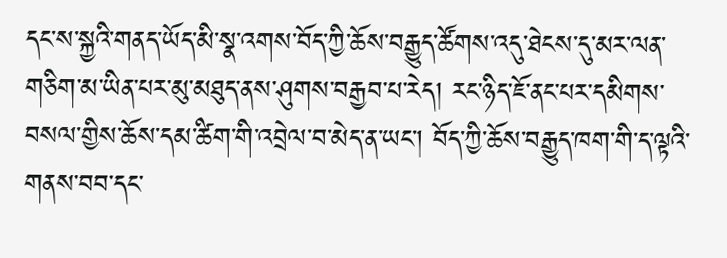དང་ས་སྐྱའི་གནད་ཡོད་མི་སྣ་འགས་བོད་ཀྱི་ཆོས་བརྒྱུད་ཚོགས་འདུ་ཐེངས་དུ་མར་ལན་གཅིག་མ་ཡིན་པར་མུ་མཐུད་ནས་ཤུགས་བརྒྱབ་པ་རེད། རང་ཉིད་ཇོ་ནང་པར་དམིགས་བསལ་གྱིས་ཆོས་དམ་ཚིག་གི་འབྲེལ་བ་མེད་ན་ཡང་། བོད་ཀྱི་ཆོས་བརྒྱུད་ཁག་གི་ད་ལྟའི་གནས་བབ་དང་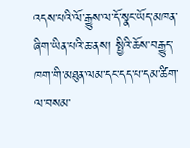འདས་པའི་ལོ་རྒྱུས་ལ་དོ་སྣང་ཡོད་མཁན་ཞིག་ཡིན་པའི་ཆ་ནས། སྤྱིའི་ཆོས་བརྒྱུད་ཁག་གི་མཐུན་ལམ་དང་དད་པ་དམ་ཚིག་ལ་བསམ་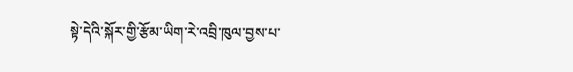སྟེ་དེའི་སྐོར་གྱི་རྩོམ་ཡིག་རེ་འབྲི་ཁུལ་བྱས་པ་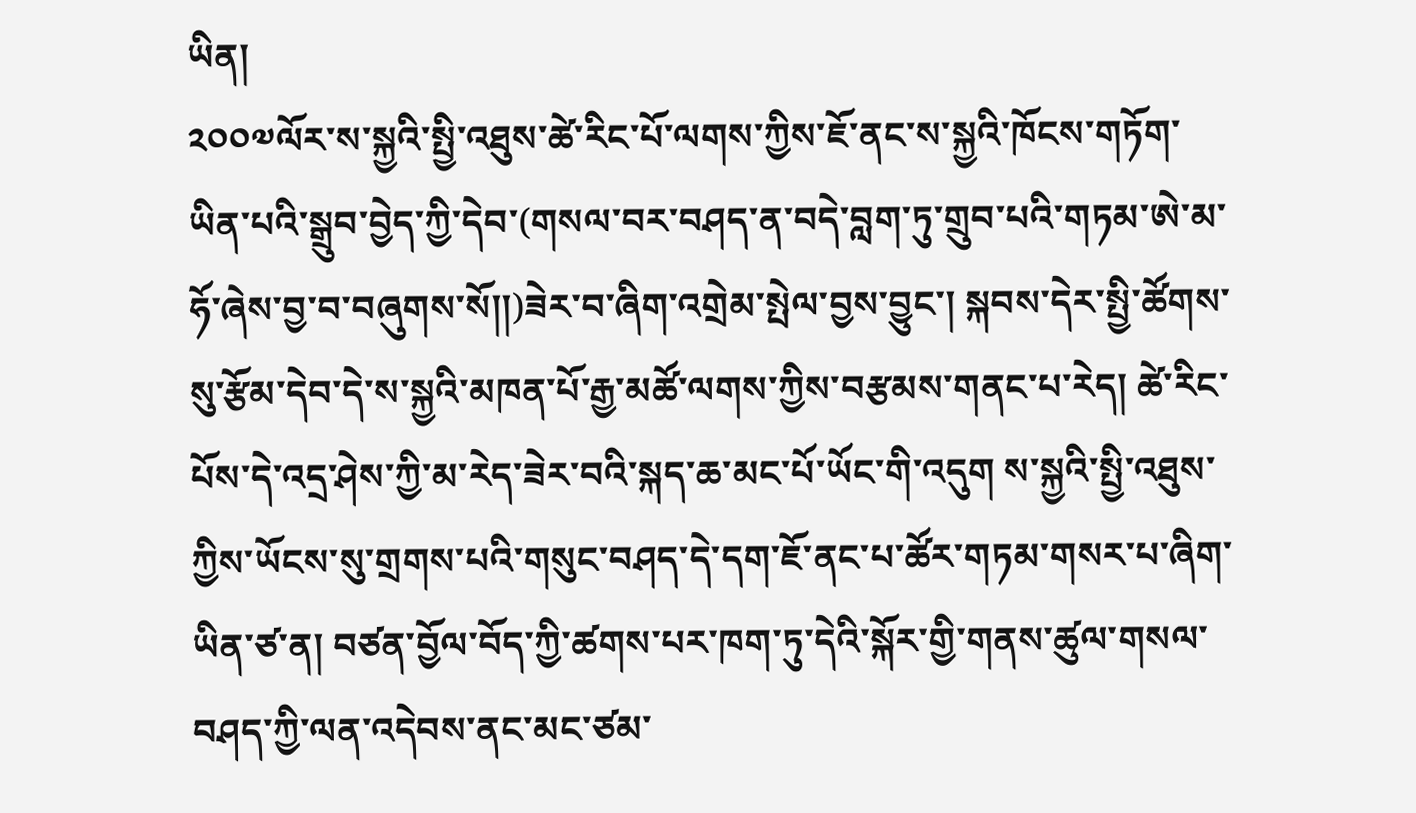ཡིན།
༢༠༠༧ལོར་ས་སྐྱའི་སྤྱི་འཐུས་ཚེ་རིང་པོ་ལགས་ཀྱིས་ཇོ་ནང་ས་སྐྱའི་ཁོངས་གཏོག་ཡིན་པའི་སྒྲུབ་བྱེད་ཀྱི་དེབ་(གསལ་བར་བཤད་ན་བདེ་བླག་ཏུ་གྲུབ་པའི་གཏམ་ཨེ་མ་ཧོ་ཞེས་བྱ་བ་བཞུགས་སོ།།)ཟེར་བ་ཞིག་འགྲེམ་སྤེལ་བྱས་བྱུང་། སྐབས་དེར་སྤྱི་ཚོགས་སུ་རྩོམ་དེབ་དེ་ས་སྐྱའི་མཁན་པོ་རྒྱ་མཚོ་ལགས་ཀྱིས་བརྩམས་གནང་པ་རེད། ཚེ་རིང་པོས་དེ་འདྲ་ཤེས་ཀྱི་མ་རེད་ཟེར་བའི་སྐད་ཆ་མང་པོ་ཡོང་གི་འདུག ས་སྐྱའི་སྤྱི་འཐུས་ཀྱིས་ཡོངས་སུ་གྲགས་པའི་གསུང་བཤད་དེ་དག་ཇོ་ནང་པ་ཚོར་གཏམ་གསར་པ་ཞིག་ཡིན་ཙ་ན། བཙན་བྱོལ་བོད་ཀྱི་ཚགས་པར་ཁག་ཏུ་དེའི་སྐོར་གྱི་གནས་ཚུལ་གསལ་བཤད་ཀྱི་ལན་འདེབས་ནང་མང་ཙམ་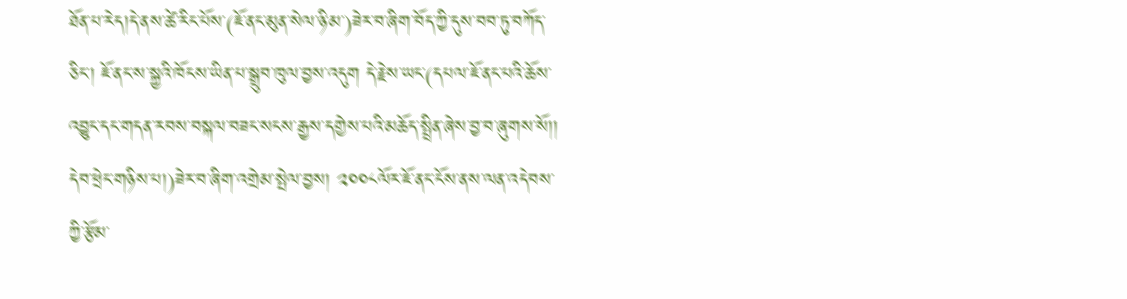ཐོན་པ་རེད།དེ་ནས་ཚེ་རིང་པོས་(ཇོ་ནང་མུན་སེལ་ཉི་མ་)ཟེར་བ་ཞིག་བོད་ཀྱི་དུས་བབ་ཏུ་བཀོད་ཅིང་། ཇོ་ནང་ས་སྐྱའི་ཁོངས་ཡིན་པ་སྒྲུབ་ཁུལ་བྱས་འདུག དེ་རྗེས་ཡང་(དཔལ་ཇོ་ནང་པའི་ཆོས་འབྱུང་དང་གདན་རབས་བསྐལ་བཟང་སངས་རྒྱས་དགྱེས་པའི་མཆོད་སྤྲིན་ཞེས་བྱ་བ་ཞུགས་སོ།། དེབ་ཕྲེང་གཉིས་པ།)ཟེར་བ་ཞིག་འགྲེམ་སྤེལ་བྱས། ༢༠༠༨ལོར་ཇོ་ནང་ངོས་ནས་ལན་འདེབས་ཀྱི་རྩོམ་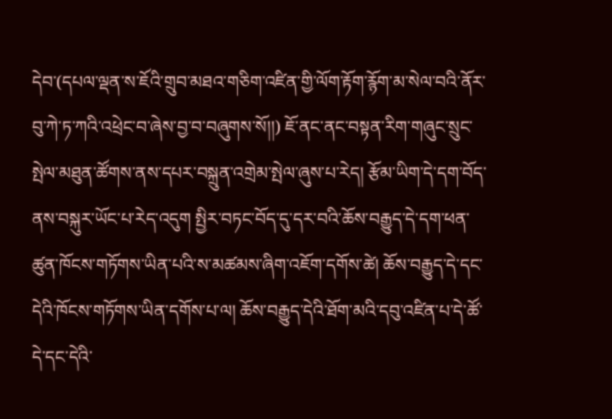དེབ་(དཔལ་ལྡན་ས་ཇོའི་གྲུབ་མཐའ་གཅིག་འཛིན་གྱི་ལོག་རྟོག་རྙོག་མ་སེལ་བའི་ནོར་བུ་ཀེ་ཏ་ཀའི་འཕྲེང་བ་ཞེས་བྱ་བ་བཞུགས་སོ།།) ཇོ་ནང་ནང་བསྟན་རིག་གཞུང་སྲུང་སྤེལ་མཐུན་ཚོགས་ནས་དཔར་བསྐྲུན་འགྲེམ་སྤེལ་ཞུས་པ་རེད། རྩོམ་ཡིག་དེ་དག་བོད་ནས་བསྐུར་ཡོང་པ་རེད་འདུག སྤྱིར་བཏང་བོད་དུ་དར་བའི་ཆོས་བརྒྱུད་དེ་དག་ཕན་ཚུན་ཁོངས་གཏོགས་ཡིན་པའི་ས་མཚམས་ཞིག་འཇོག་དགོས་ཚེ། ཆོས་བརྒྱུད་དེ་དང་དེའི་ཁོངས་གཏོགས་ཡིན་དགོས་པ་ལ། ཆོས་བརྒྱུད་དེའི་ཐོག་མའི་དབུ་འཛིན་པ་དེ་ཚོ་དེ་དང་དེའི་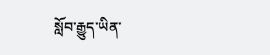སློབ་རྒྱུད་ཡིན་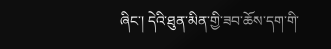ཞིང་། དེའི་ཐུན་མིན་གྱི་ཟབ་ཆོས་དག་གི་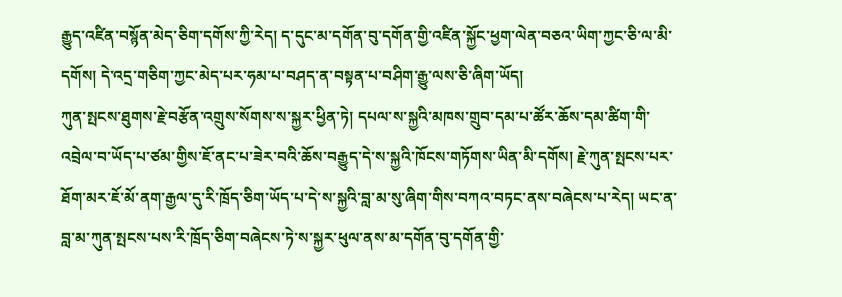རྒྱུད་འཛིན་བསྙོན་མེད་ཅིག་དགོས་ཀྱི་རེད། ད་དུང་མ་དགོན་བུ་དགོན་གྱི་འཛིན་སྐྱོང་ཕྱག་ལེན་བཅའ་ཡིག་ཀྱང་ཅི་ལ་མི་དགོས། དེ་འདྲ་གཅིག་ཀྱང་མེད་པར་ཧམ་པ་བཤད་ན་བསྟན་པ་བཤིག་རྒྱུ་ལས་ཅི་ཞིག་ཡོད།
ཀུན་སྤངས་ཐུགས་རྗེ་བརྩོན་འགྲུས་སོགས་ས་སྐྱར་ཕྱིན་ཏེ། དཔལ་ས་སྐྱའི་མཁས་གྲུབ་དམ་པ་ཚོར་ཆོས་དམ་ཚིག་གི་འབྲེལ་བ་ཡོད་པ་ཙམ་གྱིས་ཇོ་ནང་པ་ཟེར་བའི་ཆོས་བརྒྱུད་དེ་ས་སྐྱའི་ཁོངས་གཏོགས་ཡིན་མི་དགོས། རྗེ་ཀུན་སྤངས་པར་ཐོག་མར་ཇོ་མོ་ནག་རྒྱལ་དུ་རི་ཁྲོད་ཅིག་ཡོད་པ་དེ་ས་སྐྱའི་བླ་མ་སུ་ཞིག་གིས་བཀའ་བཏང་ནས་བཞེངས་པ་རེད། ཡང་ན་བླ་མ་ཀུན་སྤངས་པས་རི་ཁྲོད་ཅིག་བཞེངས་ཏེ་ས་སྐྱར་ཕུལ་ནས་མ་དགོན་བུ་དགོན་གྱི་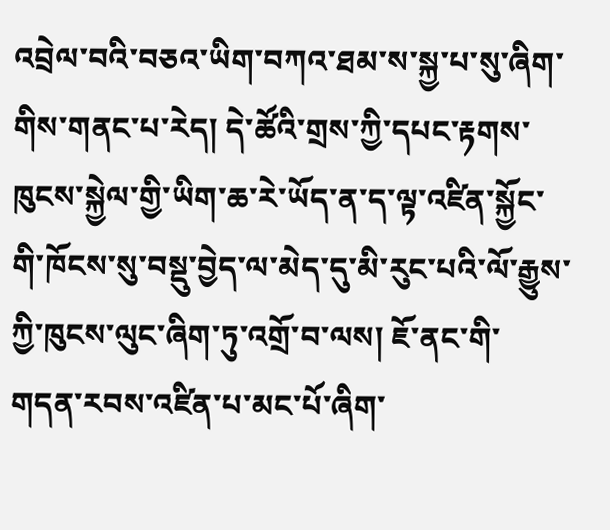འབྲེལ་བའི་བཅའ་ཡིག་བཀའ་ཐམ་ས་སྐྱ་པ་སུ་ཞིག་གིས་གནང་པ་རེད། དེ་ཚོའི་གྲས་ཀྱི་དཔང་རྟགས་ཁུངས་སྐྱེལ་གྱི་ཡིག་ཆ་རེ་ཡོད་ན་ད་ལྟ་འཛིན་སྐྱོང་གི་ཁོངས་སུ་བསྡུ་བྱེད་ལ་མེད་དུ་མི་རུང་པའི་ལོ་རྒྱུས་ཀྱི་ཁུངས་ལུང་ཞིག་ཏུ་འགྲོ་བ་ལས། ཇོ་ནང་གི་གདན་རབས་འཛིན་པ་མང་པོ་ཞིག་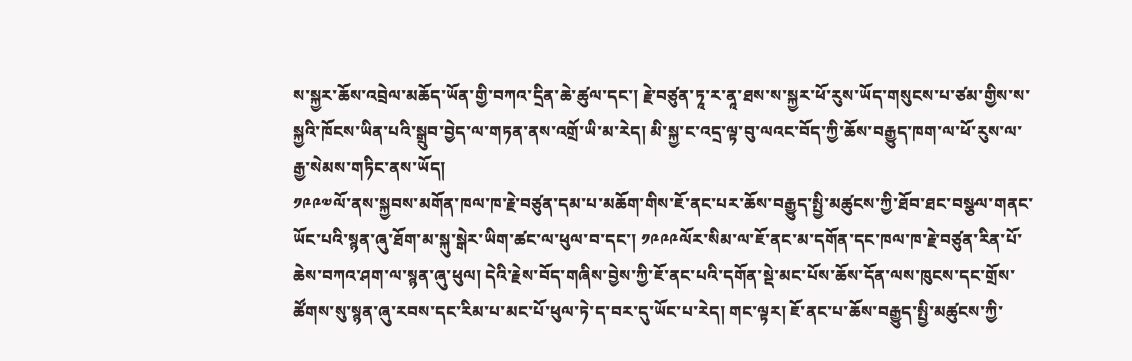ས་སྐྱར་ཆོས་འབྲེལ་མཆོད་ཡོན་གྱི་བཀའ་དྲིན་ཆེ་ཚུལ་དང་། རྗེ་བཙུན་ཏཱ་ར་ནཱ་ཐས་ས་སྐྱར་ཕོ་རུས་ཡོད་གསུངས་པ་ཙམ་གྱིས་ས་སྐྱའི་ཁོངས་ཡིན་པའི་སྒྲུབ་བྱེད་ལ་གཏན་ནས་འགྲོ་ཡི་མ་རེད། མི་སྐྱ་ང་འདྲ་ལྟ་བུ་ལའང་བོད་ཀྱི་ཆོས་བརྒྱུད་ཁག་ལ་ཕོ་རུས་ལ་རྒྱ་སེམས་གཏིང་ནས་ཡོད།
༡༩༩༧ལོ་ནས་སྐྱབས་མགོན་ཁལ་ཁ་རྗེ་བཙུན་དམ་པ་མཆོག་གིས་ཇོ་ནང་པར་ཆོས་བརྒྱུད་སྤྱི་མཚུངས་ཀྱི་ཐོབ་ཐང་བསྩལ་གནང་ཡོང་པའི་སྙན་ཞུ་ཐོག་མ་སྐུ་སྒེར་ཡིག་ཚང་ལ་ཕུལ་བ་དང་། ༡༩༩༩ལོར་སིམ་ལ་ཇོ་ནང་མ་དགོན་དང་ཁལ་ཁ་རྗེ་བཙུན་རིན་པོ་ཆེས་བཀའ་ཤག་ལ་སྙན་ཞུ་ཕུལ། དེའི་རྗེས་བོད་གཞིས་བྱེས་ཀྱི་ཇོ་ནང་པའི་དགོན་སྡེ་མང་པོས་ཆོས་དོན་ལས་ཁུངས་དང་གྲོས་ཚོགས་སུ་སྙན་ཞུ་རབས་དང་རིམ་པ་མང་པོ་ཕུལ་ཏེ་ད་བར་དུ་ཡོང་པ་རེད། གང་ལྟར། ཇོ་ནང་པ་ཆོས་བརྒྱུད་སྤྱི་མཚུངས་ཀྱི་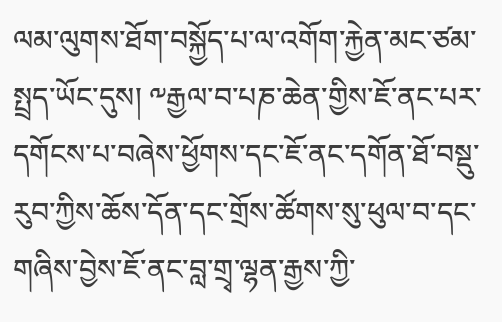ལམ་ལུགས་ཐོག་བསྐྱོད་པ་ལ་འགོག་རྐྱེན་མང་ཙམ་སྤྲད་ཡོང་དུས། ༸རྒྱལ་བ་པཎ་ཆེན་གྱིས་ཇོ་ནང་པར་དགོངས་པ་བཞེས་ཕྱོགས་དང་ཇོ་ནང་དགོན་ཐོ་བསྡུ་རུབ་ཀྱིས་ཆོས་དོན་དང་གྲོས་ཚོགས་སུ་ཕུལ་བ་དང་གཞིས་བྱེས་ཇོ་ནང་བླ་གྲྭ་ལྷན་རྒྱས་ཀྱི་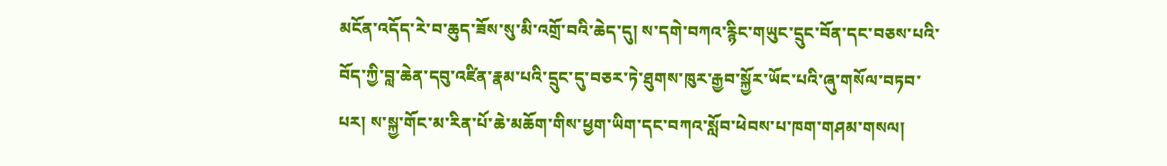མངོན་འདོད་རེ་བ་ཆུད་ཟོས་སུ་མི་འགྲོ་བའི་ཆེད་དུ། ས་དགེ་བཀའ་རྙིང་གཡུང་དྲུང་བོན་དང་བཅས་པའི་བོད་ཀྱི་བླ་ཆེན་དབུ་འཛིན་རྣམ་པའི་དྲུང་དུ་བཅར་ཏེ་ཐུགས་ཁུར་རྒྱབ་སྐྱོར་ཡོང་པའི་ཞུ་གསོལ་བཏབ་པར། ས་སྐྱ་གོང་མ་རིན་པོ་ཆེ་མཆོག་གིས་ཕྱག་ཡིག་དང་བཀའ་སློབ་ཕེབས་པ་ཁག་གཤམ་གསལ།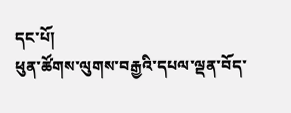དང་པོ།
ཕུན་ཚོགས་ལུགས་བརྒྱའི་དཔལ་ལྡན་བོད་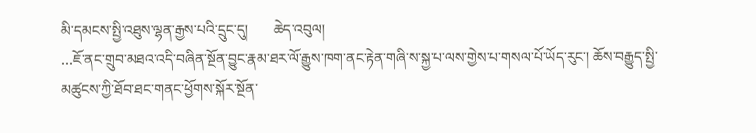མི་དམངས་སྤྱི་འཐུས་ལྷན་རྒྱས་པའི་དྲུང་དུ།       ཆེད་འབུལ།
…ཇོ་ནང་གྲུབ་མཐའ་འདི་བཞིན་སྔོན་བྱུང་རྣམ་ཐར་ལོ་རྒྱུས་ཁག་ནང་རྟེན་གཞི་ས་སྐྱ་པ་ལས་གྱེས་པ་གསལ་པོ་ཡོད་རུང་། ཆོས་བརྒྱུད་སྤྱི་མཚུངས་ཀྱི་ཐོབ་ཐང་གནང་ཕྱོགས་སྐོར་སྔོན་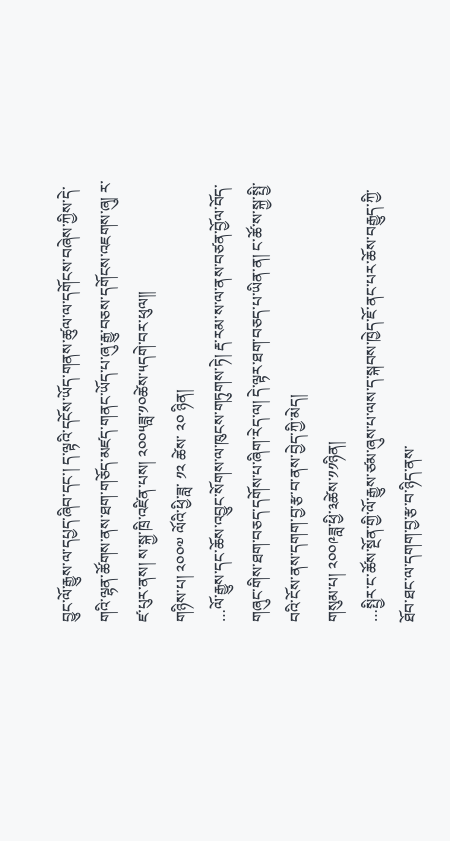བྱུང་ལོ་རྒྱུས་ལ་དཔྱད་ཞིབ་དང་། ད་ལྟའི་དངོས་ཡོད་གནས་ཚུལ་ལ་དགོངས་བཞེས་ཀྱིས་དེ་གའི་ལྷན་ཚོགས་ནས་ཐག་གཅོད་མཛད་གནང་ཡོད་པ་ཞུ་རྒྱུ་བཅས་དགོངས་འཇགས་ཞུ། ར་ཛ་པུར་ནས། ས་སྐྱ་ཁྲི་འཛིན་པས། ༢༠༠༥ཟླ་༡༠ཚེས་༥དགེ་བར་ཕུལ།།
གཉིས་པ། ༢༠༠༧ ལོའི་ཕྱི་ཟླ་ ༡༢ ཚེས་ ༢༠ ཉིན།
…ལོ་རྒྱུས་དང་ཆོས་འབྱུང་སོགས་ལ་ཁུངས་གཏུགས་ཏེ། རྡ་རམ་ས་ལ་ནས་བཙན་བྱོལ་བོད་གཞུང་གིས་ཐག་བཅད་དགོས་པ་ཞིག་རེད་ལ། དེ་ལྟར་ཐག་བཅད་པ་ཡིན་ན། ང་ཚོ་ས་སྐྱ་སྤྱི་བའི་ངོས་ནས་དགག་བྱ་རྩ་བ་ནས་བྱེད་ཀྱི་མེད།
གསུམ་པ། ༢༠༠༩ཟླ་ཕྱི་༣ཚེས་༡༡ཉིན།
…སྤྱིར་ང་ཚོས་སྔོན་གྱི་ལོ་རྒྱུས་ཙམ་ཞུས་པ་ལས་ད་སྐབས་ཁྱེད་ཇོ་ནང་པར་ཆོས་བརྒྱུད་ཀྱི་ཐོབ་ཐང་ལ་དགག་བྱ་རྩ་བ་ཉིད་ནས་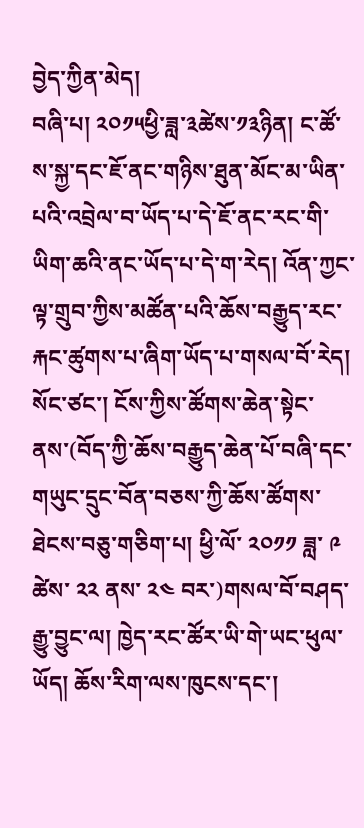བྱེད་ཀྱིན་མེད།
བཞི་པ། ༢༠༡༥ཕྱི་ཟླ་༣ཚེས་༡༣ཉིན། ང་ཚོ་ས་སྐྱ་དང་ཇོ་ནང་གཉིས་ཐུན་མོང་མ་ཡིན་པའི་འབྲེལ་བ་ཡོད་པ་དེ་ཇོ་ནང་རང་གི་ཡིག་ཆའི་ནང་ཡོད་པ་དེ་ག་རེད། འོན་ཀྱང་ལྟ་གྲུབ་ཀྱིས་མཚོན་པའི་ཆོས་བརྒྱུད་རང་རྐང་ཚུགས་པ་ཞིག་ཡོད་པ་གསལ་བོ་རེད། སོང་ཙང་། ངོས་ཀྱིས་ཚོགས་ཆེན་སྟེང་ནས་(བོད་ཀྱི་ཆོས་བརྒྱུད་ཆེན་པོ་བཞི་དང་གཡུང་དྲུང་བོན་བཅས་ཀྱི་ཆོས་ཚོགས་ཐེངས་བཅུ་གཅིག་པ། ཕྱི་ལོ་ ༢༠༡༡ ཟླ་ ༩ ཚེས་ ༢༢ ནས་ ༢༤ བར་)གསལ་བོ་བཤད་རྒྱུ་བྱུང་ལ། ཁྱེད་རང་ཚོར་ཡི་གེ་ཡང་ཕུལ་ཡོད། ཆོས་རིག་ལས་ཁུངས་དང་།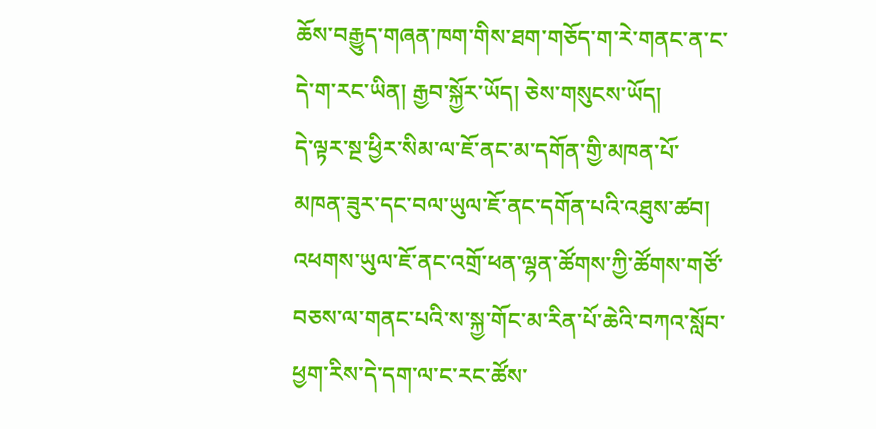ཆོས་བརྒྱུད་གཞན་ཁག་གིས་ཐག་གཅོད་ག་རེ་གནང་ན་ང་དེ་ག་རང་ཡིན། རྒྱབ་སྐྱོར་ཡོད། ཅེས་གསུངས་ཡོད།
དེ་ལྟར་སྔ་ཕྱིར་སིམ་ལ་ཇོ་ནང་མ་དགོན་གྱི་མཁན་པོ་མཁན་ཟུར་དང་བལ་ཡུལ་ཇོ་ནང་དགོན་པའི་འཐུས་ཚབ། འཕགས་ཡུལ་ཇོ་ནང་འགྲོ་ཕན་ལྷན་ཚོགས་ཀྱི་ཚོགས་གཙོ་བཅས་ལ་གནང་པའི་ས་སྐྱ་གོང་མ་རིན་པོ་ཆེའི་བཀའ་སློབ་ཕྱག་རིས་དེ་དག་ལ་ང་རང་ཚོས་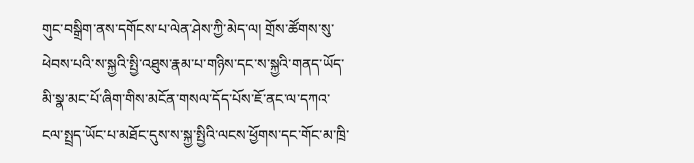གུང་བསྒྲིག་ནས་དགོངས་པ་ལེན་ཤེས་ཀྱི་མེད་ལ། གྲོས་ཚོགས་སུ་ཕེབས་པའི་ས་སྐྱའི་སྤྱི་འཐུས་རྣམ་པ་གཉིས་དང་ས་སྐྱའི་གནད་ཡོད་མི་སྣ་མང་པོ་ཞིག་གིས་མངོན་གསལ་དོད་པོས་ཇོ་ནང་ལ་དཀའ་ངལ་སྤྲད་ཡོང་པ་མཐོང་དུས་ས་སྐྱ་སྤྱིའི་ལངས་ཕྱོགས་དང་གོང་མ་ཁྲི་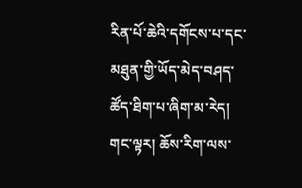རིན་པོ་ཆེའི་དགོངས་པ་དང་མཐུན་གྱི་ཡོད་མེད་བཤད་ཚོད་ཐིག་པ་ཞིག་མ་རེད། གང་ལྟར། ཆོས་རིག་ལས་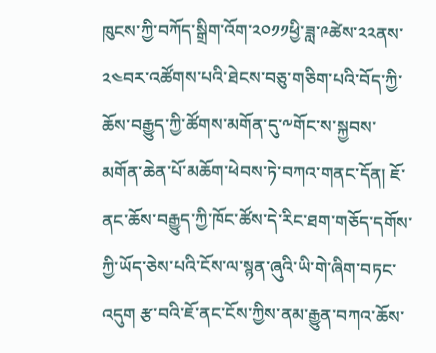ཁུངས་ཀྱི་བཀོད་སྒྲིག་འོག་༢༠༡༡ཕྱི་ཟླ་༩ཚེས་༢༢ནས་༢༤བར་འཚོགས་པའི་ཐེངས་བཅུ་གཅིག་པའི་བོད་ཀྱི་ཆོས་བརྒྱུད་ཀྱི་ཚོགས་མགོན་དུ་༸གོང་ས་སྐྱབས་མགོན་ཆེན་པོ་མཆོག་ཕེབས་ཏེ་བཀའ་གནང་དོན། ཇོ་ནང་ཆོས་བརྒྱུད་ཀྱི་ཁོང་ཚོས་དེ་རིང་ཐག་གཅོད་དགོས་ཀྱི་ཡོད་ཅེས་པའི་ངོས་ལ་སྙན་ཞུའི་ཡི་གེ་ཞིག་བཏང་འདུག རྩ་བའི་ཇོ་ནང་ངོས་ཀྱིས་ནམ་རྒྱུན་བཀའ་ཆོས་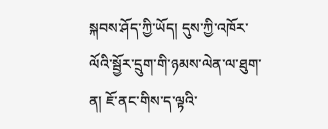སྐབས་ཤོད་ཀྱི་ཡོད། དུས་ཀྱི་འཁོར་ལོའི་སྦྱོར་དྲུག་གི་ཉམས་ལེན་ལ་ཐུག་ན། ཇོ་ནང་གིས་ད་ལྟའི་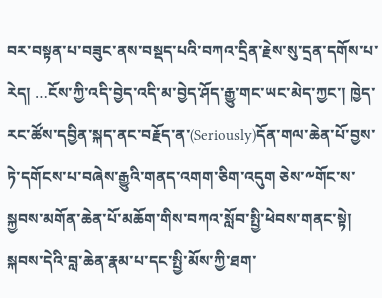བར་བསྟན་པ་བཟུང་ནས་བསྡད་པའི་བཀའ་དྲིན་རྗེས་སུ་དྲན་དགོས་པ་རེད། …ངོས་ཀྱི་འདི་བྱེད་འདི་མ་བྱེད་ཤོད་རྒྱུ་གང་ཡང་མེད་ཀྱང་། ཁྱེད་རང་ཚོས་དབྱིན་སྐད་ནང་བརྗོད་ན་(Seriously)དོན་གལ་ཆེན་པོ་བྱས་ཏེ་དགོངས་པ་བཞེས་རྒྱུའི་གནད་འགག་ཅིག་འདུག ཅེས་༸གོང་ས་སྐྱབས་མགོན་ཆེན་པོ་མཆོག་གིས་བཀའ་སློབ་སྤྱི་ཕེབས་གནང་སྟེ། སྐབས་དེའི་བླ་ཆེན་རྣམ་པ་དང་སྤྱི་མོས་ཀྱི་ཐག་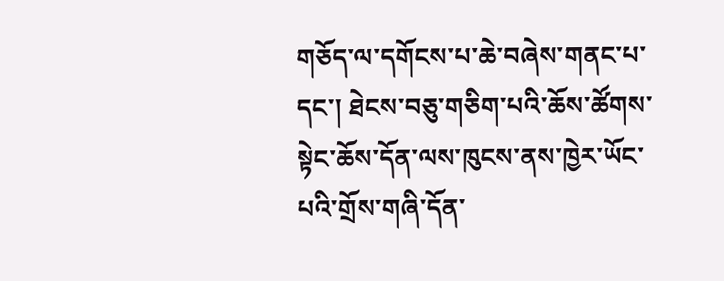གཅོད་ལ་དགོངས་པ་ཆེ་བཞེས་གནང་པ་དང་། ཐེངས་བཅུ་གཅིག་པའི་ཆོས་ཚོགས་སྟེང་ཆོས་དོན་ལས་ཁུངས་ནས་ཁྱེར་ཡོང་པའི་གྲོས་གཞི་དོན་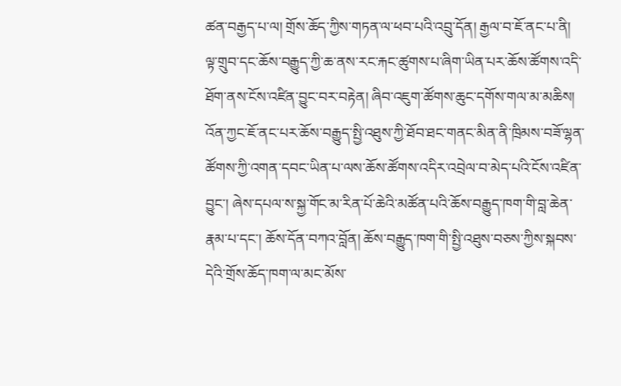ཚན་བརྒྱད་པ་ལ། གྲོས་ཆོད་ཀྱིས་གཏན་ལ་ཕབ་པའི་འབྲུ་དོན། རྒྱལ་བ་ཇོ་ནང་པ་ནི། ལྟ་གྲུབ་དང་ཆོས་བརྒྱུད་ཀྱི་ཆ་ནས་རང་རྐང་ཚུགས་པ་ཞིག་ཡིན་པར་ཆོས་ཚོགས་འདི་ཐོག་ནས་ངོས་འཛིན་བྱུང་བར་བརྟེན། ཞིབ་འཇུག་ཚོགས་ཆུང་དགོས་གལ་མ་མཆིས། འོན་ཀྱང་ཇོ་ནང་པར་ཆོས་བརྒྱུད་སྤྱི་འཐུས་ཀྱི་ཐོབ་ཐང་གནང་མིན་ནི་ཁྲིམས་བཟོ་ལྷན་ཚོགས་ཀྱི་འགན་དབང་ཡིན་པ་ལས་ཆོས་ཚོགས་འདིར་འབྲེལ་བ་མེད་པའི་ངོས་འཛིན་བྱུང་། ཞེས་དཔལ་ས་སྐྱ་གོང་མ་རིན་པོ་ཆེའི་མཚོན་པའི་ཆོས་བརྒྱུད་ཁག་གི་བླ་ཆེན་རྣམ་པ་དང་། ཆོས་དོན་བཀའ་བློན། ཆོས་བརྒྱུད་ཁག་གི་སྤྱི་འཐུས་བཅས་ཀྱིས་སྐབས་དེའི་གྲོས་ཆོད་ཁག་ལ་མང་མོས་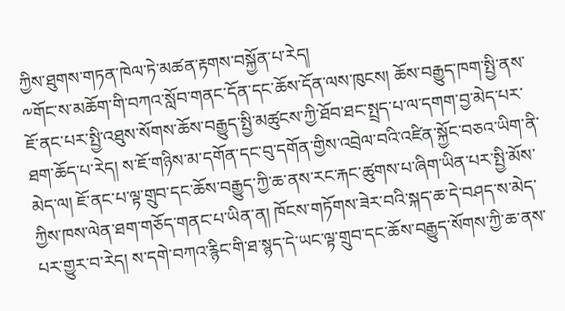ཀྱིས་ཐུགས་གཏན་ཁེལ་ཏེ་མཚན་རྟགས་བསྐྱོན་པ་རེད།
༸གོང་ས་མཆོག་གི་བཀའ་སློབ་གནང་དོན་དང་ཆོས་དོན་ལས་ཁུངས། ཆོས་བརྒྱུད་ཁག་སྤྱི་ནས་ཇོ་ནང་པར་སྤྱི་འཐུས་སོགས་ཆོས་བརྒྱུད་སྤྱི་མཚུངས་ཀྱི་ཐོབ་ཐང་སྤྲད་པ་ལ་དགག་བྱ་མེད་པར་ཐག་ཆོད་པ་རེད། ས་ཇོ་གཉིས་མ་དགོན་དང་བུ་དགོན་གྱིས་འབྲེལ་བའི་འཛིན་སྐྱོང་བཅའ་ཡིག་ནི་མེད་ལ། ཇོ་ནང་པ་ལྟ་གྲུབ་དང་ཆོས་བརྒྱུད་ཀྱི་ཆ་ནས་རང་རྐང་ཚུགས་པ་ཞིག་ཡིན་པར་སྤྱི་མོས་ཀྱིས་ཁས་ལེན་ཐག་གཅོད་གནང་པ་ཡིན་ན། ཁོངས་གཏོགས་ཟེར་བའི་སྐད་ཆ་དེ་བཤད་ས་མེད་པར་གྱུར་བ་རེད། ས་དགེ་བཀའ་རྙིང་གི་ཐ་སྙད་དེ་ཡང་ལྟ་གྲུབ་དང་ཆོས་བརྒྱུད་སོགས་ཀྱི་ཆ་ནས་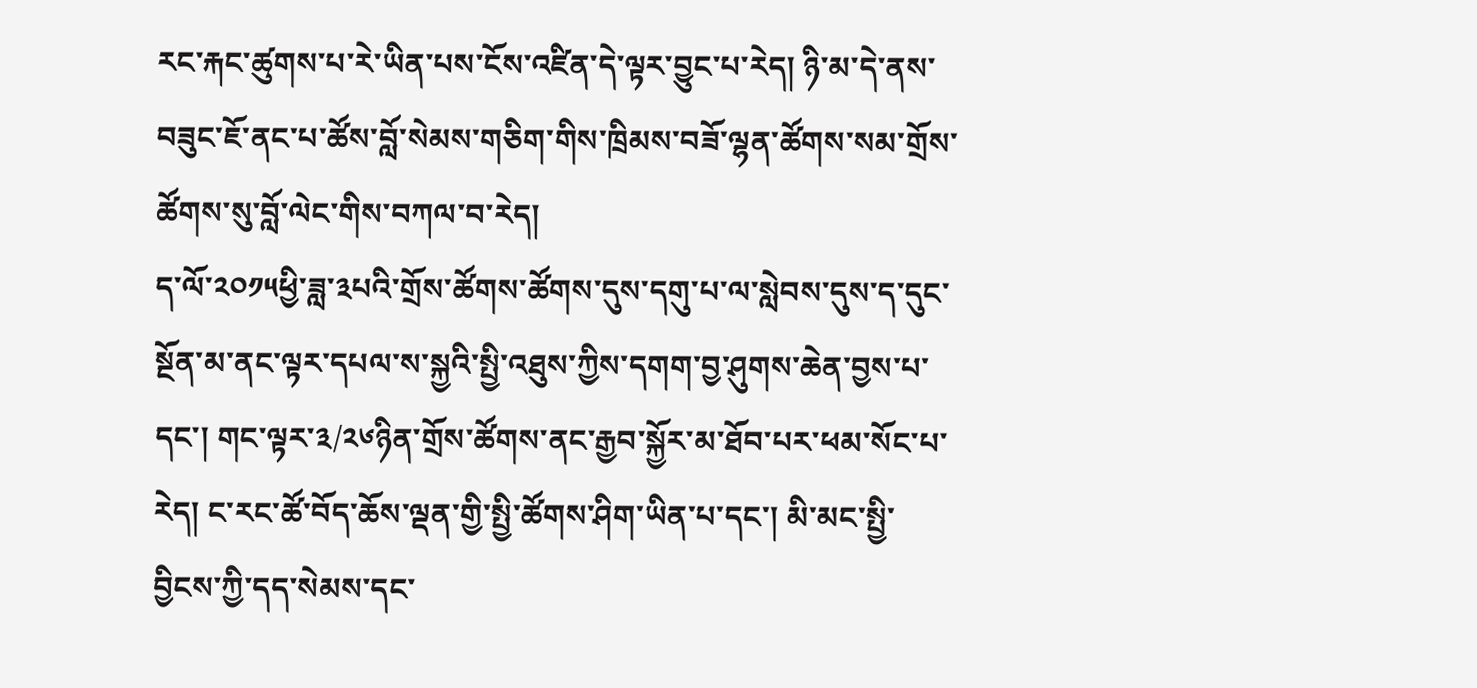རང་རྐང་ཚུགས་པ་རེ་ཡིན་པས་ངོས་འཛིན་དེ་ལྟར་བྱུང་པ་རེད། ཉི་མ་དེ་ནས་བཟུང་ཇོ་ནང་པ་ཚོས་བློ་སེམས་གཅིག་གིས་ཁྲིམས་བཟོ་ལྷན་ཚོགས་སམ་གྲོས་ཚོགས་སུ་བློ་ལེང་གིས་བཀལ་བ་རེད།
ད་ལོ་༢༠༡༥ཕྱི་ཟླ་༣པའི་གྲོས་ཚོགས་ཚོགས་དུས་དགུ་པ་ལ་སླེབས་དུས་ད་དུང་སྔོན་མ་ནང་ལྟར་དཔལ་ས་སྐྱའི་སྤྱི་འཐུས་ཀྱིས་དགག་བྱ་ཤུགས་ཆེན་བྱས་པ་དང་། གང་ལྟར་༣/༢༦ཉིན་གྲོས་ཚོགས་ནང་རྒྱབ་སྐྱོར་མ་ཐོབ་པར་ཕམ་སོང་པ་རེད། ང་རང་ཚོ་བོད་ཆོས་ལྡན་གྱི་སྤྱི་ཚོགས་ཤིག་ཡིན་པ་དང་། མི་མང་སྤྱི་བྱིངས་ཀྱི་དད་སེམས་དང་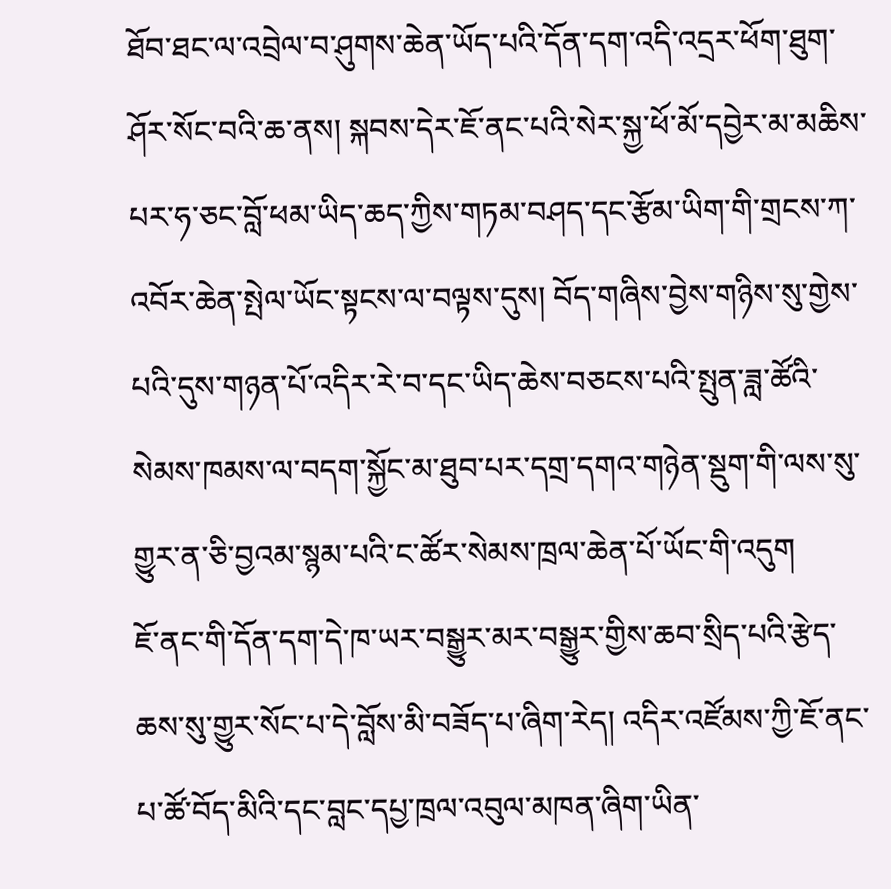ཐོབ་ཐང་ལ་འབྲེལ་བ་ཤུགས་ཆེན་ཡོད་པའི་དོན་དག་འདི་འདྲར་ཕོག་ཐུག་ཤོར་སོང་བའི་ཆ་ནས། སྐབས་དེར་ཇོ་ནང་པའི་སེར་སྐྱ་ཕོ་མོ་དབྱེར་མ་མཆིས་པར་ཧ་ཅང་བློ་ཕམ་ཡིད་ཆད་ཀྱིས་གཏམ་བཤད་དང་རྩོམ་ཡིག་གི་གྲངས་ཀ་འབོར་ཆེན་སྤེལ་ཡོང་སྟངས་ལ་བལྟས་དུས། བོད་གཞིས་བྱེས་གཉིས་སུ་གྱེས་པའི་དུས་གཉན་པོ་འདིར་རེ་བ་དང་ཡིད་ཆེས་བཅངས་པའི་སྤུན་ཟླ་ཚོའི་སེམས་ཁམས་ལ་བདག་སྐྱོང་མ་ཐུབ་པར་དགྲ་དགའ་གཉེན་སྡུག་གི་ལས་སུ་གྱུར་ན་ཅི་བྱའམ་སྙམ་པའི་ང་ཚོར་སེམས་ཁྲལ་ཆེན་པོ་ཡོང་གི་འདུག
ཇོ་ནང་གི་དོན་དག་དེ་ཁ་ཡར་བསྒྱུར་མར་བསྒྱུར་གྱིས་ཆབ་སྲིད་པའི་རྩེད་ཆས་སུ་གྱུར་སོང་པ་དེ་བློས་མི་བཟོད་པ་ཞིག་རེད། འདིར་འཛོམས་ཀྱི་ཇོ་ནང་པ་ཚོ་བོད་མིའི་དང་བླང་དཔྱ་ཁྲལ་འབུལ་མཁན་ཞིག་ཡིན་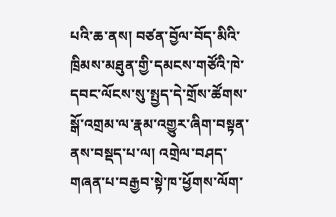པའི་ཆ་ནས། བཙན་བྱོལ་བོད་མིའི་ཁྲིམས་མཐུན་གྱི་དམངས་གཙོའི་ཁེ་དབང་ལོངས་སུ་སྤྱད་དེ་གྲོས་ཚོགས་སྒོ་འགྲམ་ལ་རྣམ་འགྱུར་ཞིག་བསྟན་ནས་བསྡད་པ་ལ། འགྲེལ་བཤད་གཞན་པ་བརྒྱབ་སྟེ་ཁ་ཕྱོགས་ལོག་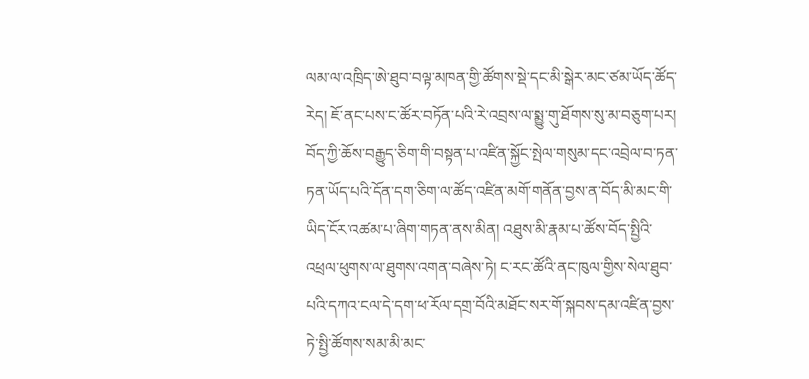ལམ་ལ་འཁྲིད་ཨེ་ཐུབ་བལྟ་མཁན་གྱི་ཚོགས་སྡེ་དང་མི་སྒེར་མང་ཙམ་ཡོད་ཚོད་རེད། ཇོ་ནང་པས་ང་ཚོར་བཏོན་པའི་རེ་འབྲས་ལ་སྨྱུ་གུ་ཐོགས་སུ་མ་བཅུག་པར། བོད་ཀྱི་ཆོས་བརྒྱུད་ཅིག་གི་བསྟན་པ་འཛིན་སྐྱོང་སྤེལ་གསུམ་དང་འབྲེལ་བ་ཏན་ཏན་ཡོད་པའི་དོན་དག་ཅིག་ལ་ཚོད་འཛིན་མགོ་གནོན་བྱས་ན་བོད་མི་མང་གི་ཡིད་ངོར་འཚམ་པ་ཞིག་གཏན་ནས་མིན། འཐུས་མི་རྣམ་པ་ཚོས་བོད་སྤྱིའི་འཕྲལ་ཕུགས་ལ་ཐུགས་འགན་བཞེས་ཏེ། ང་རང་ཚོའི་ནང་ཁུལ་གྱིས་སེལ་ཐུབ་པའི་དཀའ་ངལ་དེ་དག་ཕ་རོལ་དགྲ་བོའི་མཐོང་སར་གོ་སྐབས་དམ་འཛིན་བྱས་ཏེ་སྤྱི་ཚོགས་སམ་མི་མང་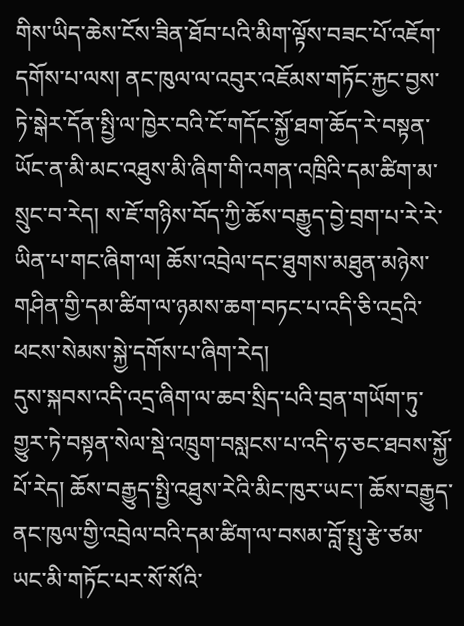གིས་ཡིད་ཆེས་ངོས་ཟིན་ཐོབ་པའི་མིག་ལྟོས་བཟང་པོ་འཇོག་དགོས་པ་ལས། ནང་ཁུལ་ལ་འབུར་འཇོམས་གཏོང་རྐྱང་བྱས་ཏེ་སྒེར་དོན་སྤྱི་ལ་ཁྱེར་བའི་ངོ་གདོང་སྐྱོ་ཐག་ཆོད་རེ་བསྟན་ཡོང་ན་མི་མང་འཐུས་མི་ཞིག་གི་འགན་འཁྲིའི་དམ་ཚིག་མ་སྲུང་བ་རེད། ས་ཇོ་གཉིས་བོད་ཀྱི་ཆོས་བརྒྱུད་བྱེ་བྲག་པ་རེ་རེ་ཡིན་པ་གང་ཞིག་ལ། ཆོས་འབྲེལ་དང་ཐུགས་མཐུན་མཉེས་གཤིན་གྱི་དམ་ཚིག་ལ་ཉམས་ཆག་བཏང་པ་འདི་ཅི་འདྲའི་ཕངས་སེམས་སྐྱེ་དགོས་པ་ཞིག་རེད།
དུས་སྐབས་འདི་འདྲ་ཞིག་ལ་ཆབ་སྲིད་པའི་བྲན་གཡོག་ཏུ་གྱུར་ཏེ་བསྟན་སེལ་སྡེ་འཁྲུག་བསླངས་པ་འདི་ཧ་ཅང་ཐབས་སྐྱོ་པོ་རེད། ཆོས་བརྒྱུད་སྤྱི་འཐུས་རེའི་མིང་ཁུར་ཡང་། ཆོས་བརྒྱུད་ནང་ཁུལ་གྱི་འབྲེལ་བའི་དམ་ཚིག་ལ་བསམ་བློ་སྤུ་རྩེ་ཙམ་ཡང་མི་གཏོང་པར་སོ་སོའི་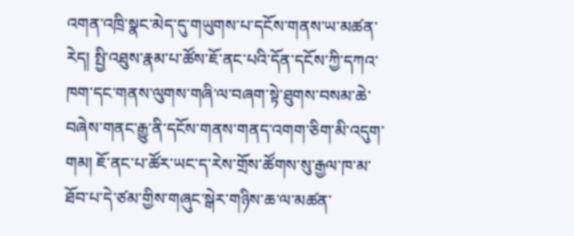འགན་འཁྲི་སྣང་མེད་དུ་གཡུགས་པ་དངོས་གནས་ཡ་མཚན་རེད། སྤྱི་འཐུས་རྣམ་པ་ཚོས་ཇོ་ནང་པའི་དོན་དངོས་ཀྱི་དཀའ་ཁག་དང་གནས་ལུགས་གཞི་ལ་བཞག་སྟེ་ཐུགས་བསམ་ཆེ་བཞེས་གནང་རྒྱུ་ནི་དངོས་གནས་གནད་འགག་ཅིག་མི་འདུག་གམ། ཇོ་ནང་པ་ཚོར་ཡང་ད་རེས་གྲོས་ཚོགས་སུ་རྒྱལ་ཁ་མ་ཐོབ་པ་དེ་ཙམ་གྱིས་གཞུང་སྒེར་གཉིས་ཆ་ལ་མཚན་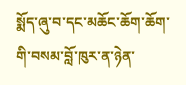སྨོད་ཞུ་བ་དང་མཆོང་ཆོག་ཆོག་གི་བསམ་བློ་ཁུར་ན་ཉེན་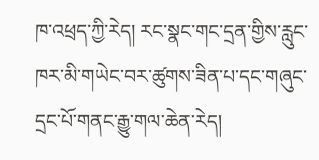ཁ་འཕྲད་ཀྱི་རེད། རང་སྣང་གང་དྲན་གྱིས་རླུང་ཁར་མི་གཡེང་བར་ཚུགས་ཟིན་པ་དང་གཞུང་དྲང་པོ་གནང་རྒྱུ་གལ་ཆེན་རེད།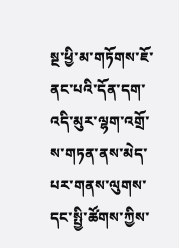སྔ་ཕྱི་མ་གཏོགས་ཇོ་ནང་པའི་དོན་དག་འདི་མུར་ལྷག་འགྲོ་ས་གཏན་ནས་མེད་པར་གནས་ལུགས་དང་སྤྱི་ཚོགས་ཀྱིས་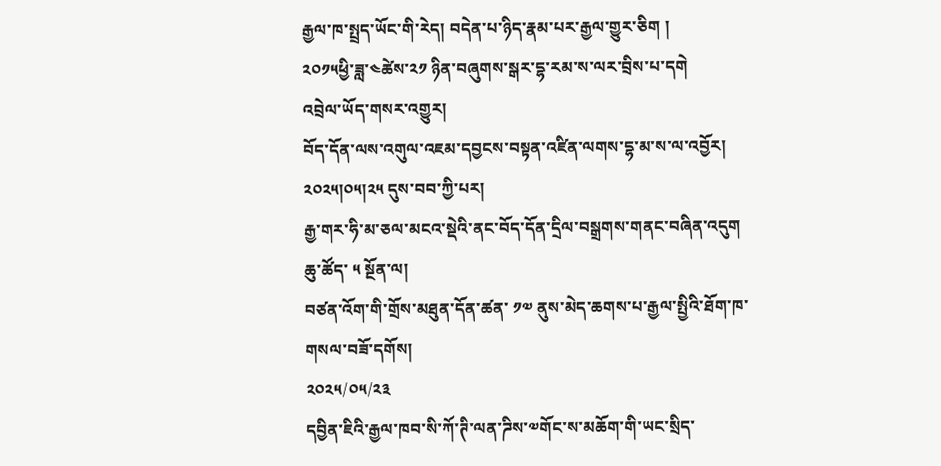རྒྱལ་ཁ་སྤྲད་ཡོང་གི་རེད། བདེན་པ་ཉིད་རྣམ་པར་རྒྱལ་གྱུར་ཅིག །
༢༠༡༥ཕྱི་ཟླ་༤ཚེས་༢༡ ཉིན་བཞུགས་སྒར་དྷ་རམ་ས་ལར་བྲིས་པ་དགེ
འབྲེལ་ཡོད་གསར་འགྱུར།
བོད་དོན་ལས་འགུལ་འཇམ་དབྱངས་བསྟན་འཛིན་ལགས་དྷ་མ་ས་ལ་འབྱོར། ༢༠༢༥།༠༥།༢༥ དུས་བབ་ཀྱི་པར།
རྒྱ་གར་ཧི་མ་ཅལ་མངའ་སྡེའི་ནང་བོད་དོན་དྲིལ་བསྒྲགས་གནང་བཞིན་འདུག
ཆུ་ཚོད་ ༥ སྔོན་ལ།
བཙན་འོག་གི་གྲོས་མཐུན་དོན་ཚན་ ༡༧ ནུས་མེད་ཆགས་པ་རྒྱལ་སྤྱིའི་ཐོག་ཁ་གསལ་བཟོ་དགོས།
༢༠༢༥/༠༥/༢༣
དབྱིན་ཇིའི་རྒྱལ་ཁབ་སི་ཀོ་ཊི་ལན་ཌིས་༧གོང་ས་མཆོག་གི་ཡང་སྲིད་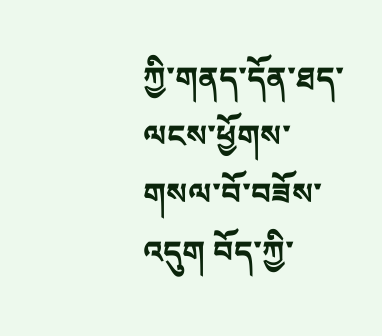ཀྱི་གནད་དོན་ཐད་ལངས་ཕྱོགས་གསལ་བོ་བཟོས་འདུག བོད་ཀྱི་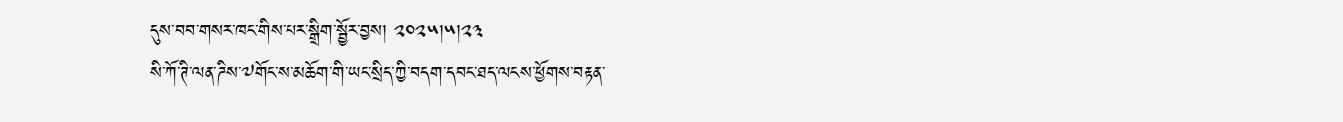དུས་བབ་གསར་ཁང་གིས་པར་སྒྲིག་སྦྱོར་བྱས། ༢༠༢༥།༥།༢༣
སི་ཀོ་ཊི་ལན་ཌིས་༧གོང་ས་མཆོག་གི་ཡང་སྲིད་ཀྱི་བདག་དབང་ཐད་ལངས་ཕྱོགས་བརྟན་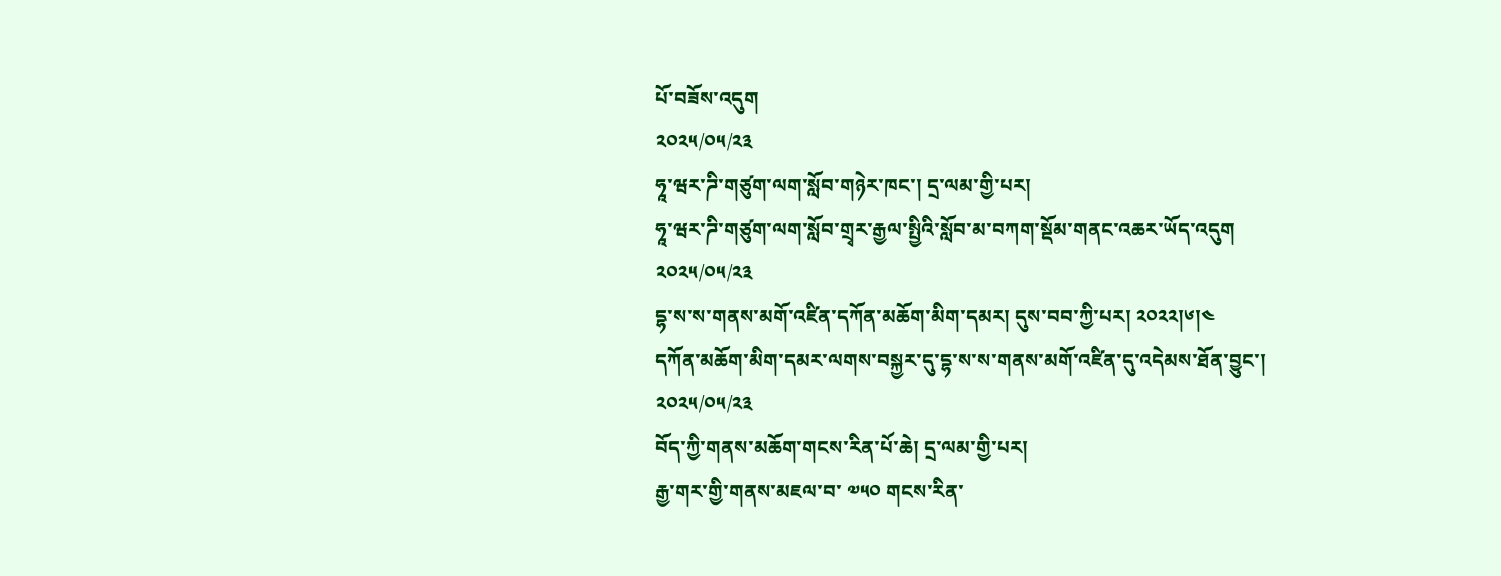པོ་བཟོས་འདུག
༢༠༢༥/༠༥/༢༣
ཧཱ་ཝར་ཌི་གཙུག་ལག་སློབ་གཉེར་ཁང་། དྲ་ལམ་གྱི་པར།
ཧཱ་ཝར་ཌི་གཙུག་ལག་སློབ་གྲྭར་རྒྱལ་སྤྱིའི་སློབ་མ་བཀག་སྡོམ་གནང་འཆར་ཡོད་འདུག
༢༠༢༥/༠༥/༢༣
དྷ་ས་ས་གནས་མགོ་འཛིན་དཀོན་མཆོག་མིག་དམར། དུས་བབ་ཀྱི་པར། ༢༠༢༢།༦།༤
དཀོན་མཆོག་མིག་དམར་ལགས་བསྐྱར་དུ་དྷ་ས་ས་གནས་མགོ་འཛིན་དུ་འདེམས་ཐོན་བྱུང་།
༢༠༢༥/༠༥/༢༣
བོད་ཀྱི་གནས་མཆོག་གངས་རིན་པོ་ཆེ། དྲ་ལམ་གྱི་པར།
རྒྱ་གར་གྱི་གནས་མཇལ་བ་ ༧༥༠ གངས་རིན་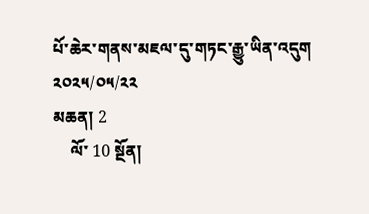པོ་ཆེར་གནས་མཇལ་དུ་གཏང་རྒྱུ་ཡིན་འདུག
༢༠༢༥/༠༥/༢༢
མཆན། 2
    ལོ་ 10 སྔོན།